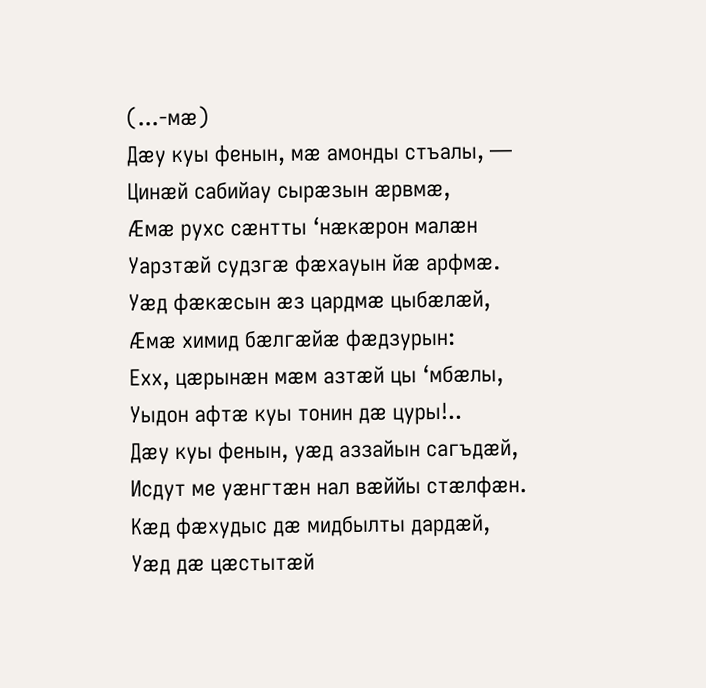(...-мæ)
Дæу куы фенын, мæ амонды стъалы, —
Цинæй сабийау сырæзын æрвмæ,
Æмæ рухс сæнтты ‘нæкæрон малæн
Уарзтæй судзгæ фæхауын йæ арфмæ.
Уæд фæкæсын æз цардмæ цыбæлæй,
Æмæ химид бæлгæйæ фæдзурын:
Ехх, цæрынæн мæм азтæй цы ‘мбæлы,
Уыдон афтæ куы тонин дæ цуры!..
Дæу куы фенын, уæд аззайын сагъдæй,
Исдут ме уæнгтæн нал вæййы стæлфæн.
Кæд фæхудыс дæ мидбылты дардæй,
Уæд дæ цæстытæй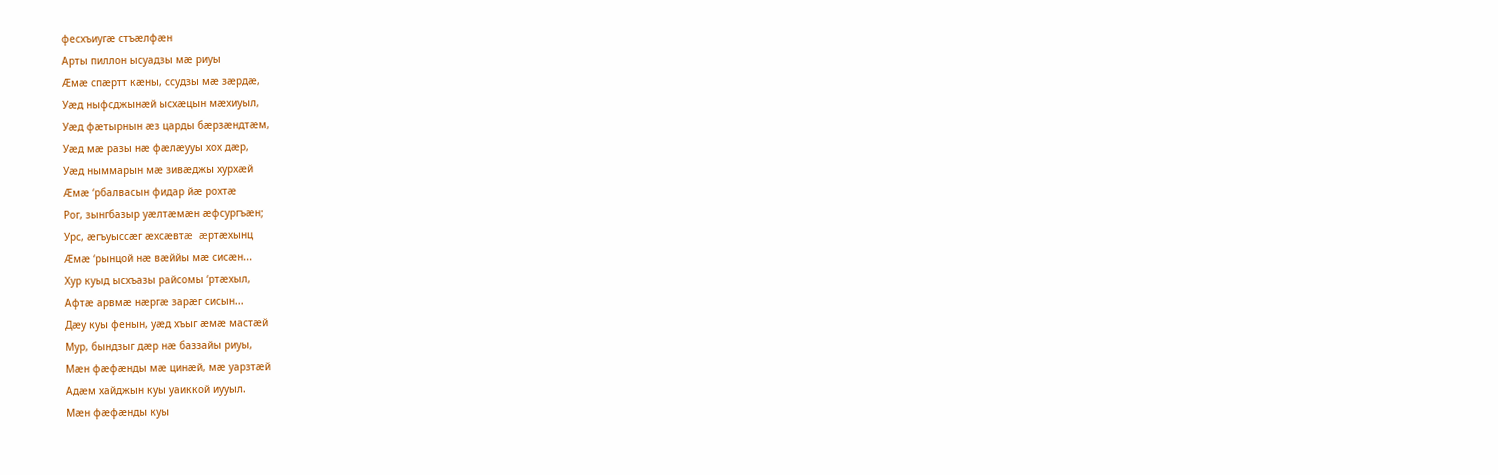фесхъиугæ стъæлфæн
Арты пиллон ысуадзы мæ риуы
Æмæ спæртт кæны, ссудзы мæ зæрдæ,
Уæд ныфсджынæй ысхæцын мæхиуыл,
Уæд фæтырнын æз царды бæрзæндтæм,
Уæд мæ разы нæ фæлæууы хох дæр,
Уæд ныммарын мæ зивæджы хурхæй
Æмæ ‘рбалвасын фидар йæ рохтæ
Рог, зынгбазыр уæлтæмæн æфсургъæн;
Урс, æгъуыссæг æхсæвтæ æртæхынц
Æмæ ‘рынцой нæ вæййы мæ сисæн...
Хур куыд ысхъазы райсомы ‘ртæхыл,
Афтæ арвмæ нæргæ зарæг сисын...
Дæу куы фенын, уæд хъыг æмæ мастæй
Мур, бындзыг дæр нæ баззайы риуы,
Мæн фæфæнды мæ цинæй, мæ уарзтæй
Адæм хайджын куы уаиккой иууыл.
Мæн фæфæнды куы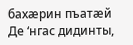бахæрин пъатæй
Де ‘нгас дидинты,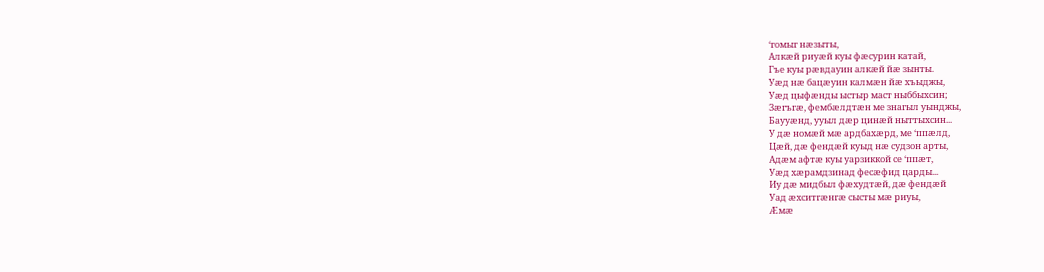‘гомыг нæзыты,
Алкæй риуæй куы фæсурин катай,
Гъе куы рæвдауин алкæй йæ зынты.
Уæд нæ бацæуин калмæн йæ хъыджы,
Уæд цыфæнды ыстыр маст ныббыхсин;
Зæгъгæ, фембæлдтæн ме знагыл уынджы,
Баууæнд, ууыл дæр цинæй ныттыхсин...
У дæ номæй мæ ардбахæрд, ме ‘ппæлд,
Цæй, дæ фендæй куыд нæ судзон арты,
Адæм афтæ куы уарзиккой се ‘ппæт,
Уæд хæрамдзинад фесæфид царды...
Иу дæ мидбыл фæхудтæй, дæ фендæй
Уад æхситгæнгæ сысты мæ риуы,
Æмæ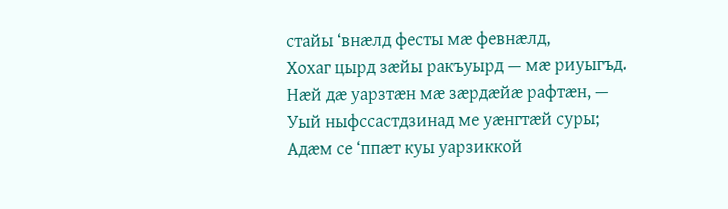стайы ‘внæлд фесты мæ февнæлд,
Хохаг цырд зæйы ракъуырд — мæ риуыгъд.
Нæй дæ уарзтæн мæ зæрдæйæ рафтæн, —
Уый ныфссастдзинад ме уæнгтæй суры;
Адæм се ‘ппæт куы уарзиккой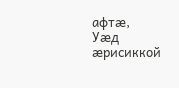афтæ,
Уæд æрисиккой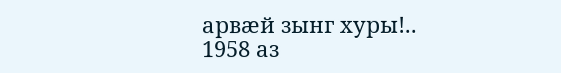арвæй зынг хуры!..
1958 аз